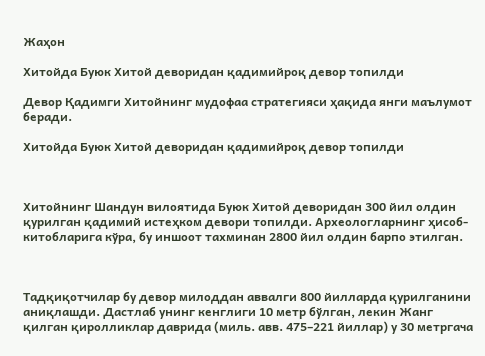Жаҳон

Хитойда Буюк Хитой деворидан қадимийроқ девор топилди

Девор Қадимги Хитойнинг мудофаа стратегияси ҳақида янги маълумот беради.

Хитойда Буюк Хитой деворидан қадимийроқ девор топилди



Хитойнинг Шандун вилоятида Буюк Хитой деворидан 300 йил олдин қурилган қадимий истеҳком девори топилди. Археологларнинг ҳисоб-китобларига кўра, бу иншоот тахминан 2800 йил олдин барпо этилган.



Тадқиқотчилар бу девор милоддан аввалги 800 йилларда қурилганини аниқлашди. Дастлаб унинг кенглиги 10 метр бўлган, лекин Жанг қилган қиролликлар даврида (миль. авв. 475–221 йиллар) у 30 метргача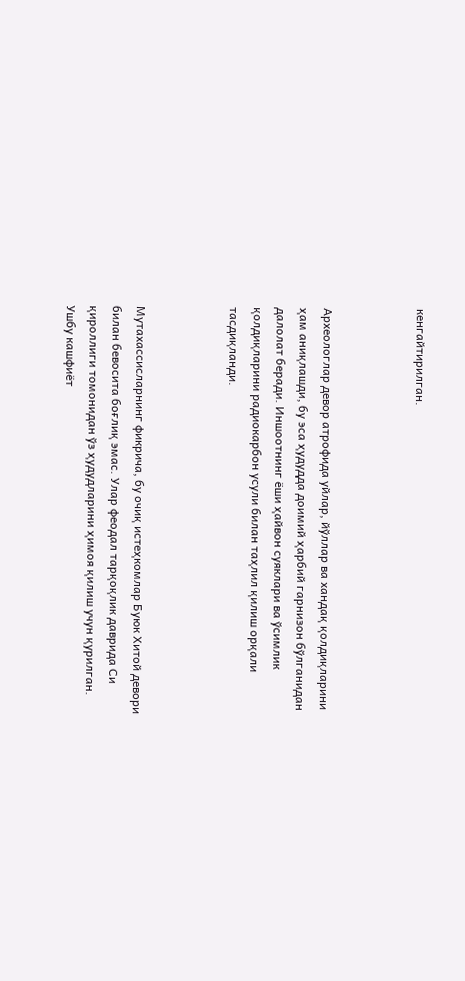кенгайтирилган.



Археологлар девор атрофида уйлар, йўллар ва хандақ қолдиқларини ҳам аниқлашди, бу эса ҳудудда доимий ҳарбий гарнизон бўлганидан далолат беради. Иншоотнинг ёши ҳайвон суяклари ва ўсимлик қолдиқларини радиокарбон усули билан таҳлил қилиш орқали тасдиқланди.



Мутахассисларнинг фикрича, бу очиқ истеҳкомлар Буюк Хитой девори билан бевосита боғлиқ эмас. Улар феодал тарқоқлик даврида Си қироллиги томонидан ўз ҳудудларини ҳимоя қилиш учун қурилган. Ушбу кашфиёт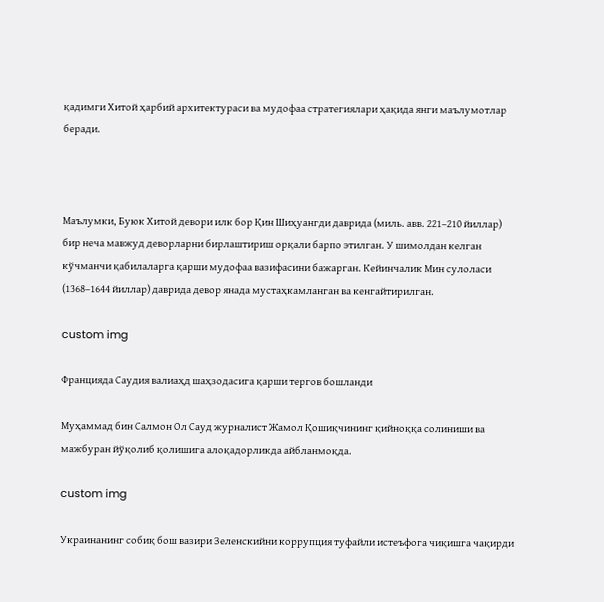қадимги Хитой ҳарбий архитектураси ва мудофаа стратегиялари ҳақида янги маълумотлар беради.



Маълумки, Буюк Хитой девори илк бор Қин Шиҳуангди даврида (миль. авв. 221–210 йиллар) бир неча мавжуд деворларни бирлаштириш орқали барпо этилган. У шимолдан келган кўчманчи қабилаларга қарши мудофаа вазифасини бажарган. Кейинчалик Мин сулоласи (1368–1644 йиллар) даврида девор янада мустаҳкамланган ва кенгайтирилган.

custom img

Францияда Саудия валиаҳд шаҳзодасига қарши тергов бошланди

Муҳаммад бин Салмон Ол Сауд журналист Жамол Қошиқчининг қийноққа солиниши ва мажбуран йўқолиб қолишига алоқадорликда айбланмоқда.

custom img

Украинанинг собиқ бош вазири Зеленскийни коррупция туфайли истеъфога чиқишга чақирди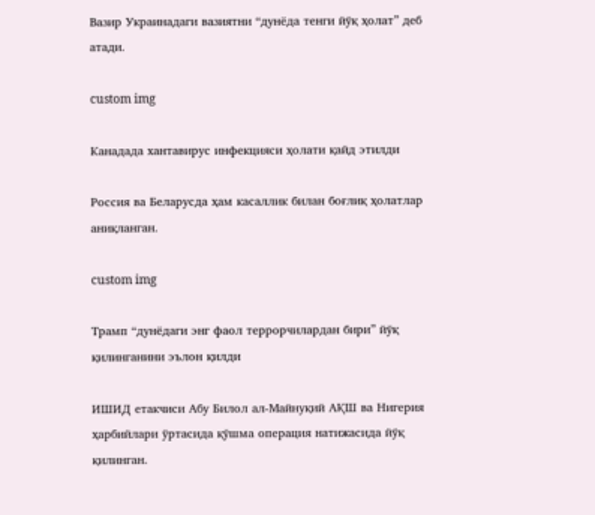Вазир Украинадаги вазиятни “дунёда тенги йўқ ҳолат” деб атади.

custom img

Канадада хантавирус инфекцияси ҳолати қайд этилди

Россия ва Беларусда ҳам касаллик билан боғлиқ ҳолатлар аниқланган.

custom img

Трамп “дунёдаги энг фаол террорчилардан бири” йўқ қилинганини эълон қилди

ИШИД етакчиси Абу Билол ал-Майнуқий АҚШ ва Нигерия ҳарбийлари ўртасида қўшма операция натижасида йўқ қилинган.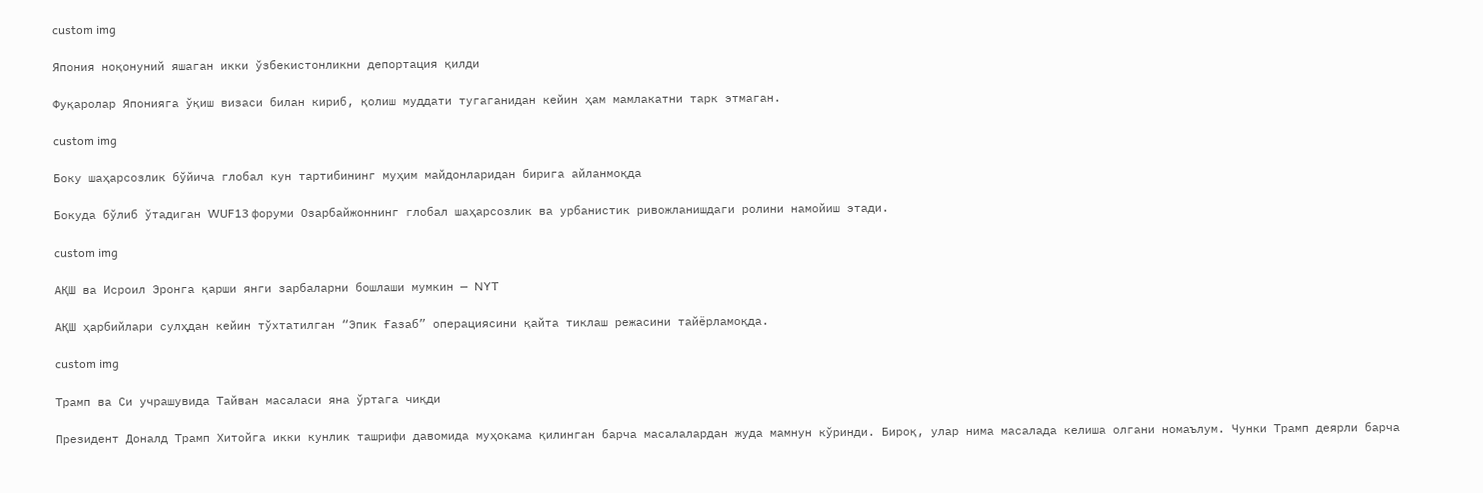custom img

Япония ноқонуний яшаган икки ўзбекистонликни депортация қилди

Фуқаролар Японияга ўқиш визаси билан кириб, қолиш муддати тугаганидан кейин ҳам мамлакатни тарк этмаган.

custom img

Боку шаҳарсозлик бўйича глобал кун тартибининг муҳим майдонларидан бирига айланмоқда

Бокуда бўлиб ўтадиган WUF13 форуми Озарбайжоннинг глобал шаҳарсозлик ва урбанистик ривожланишдаги ролини намойиш этади.

custom img

АҚШ ва Исроил Эронга қарши янги зарбаларни бошлаши мумкин — NYT

АҚШ ҳарбийлари сулҳдан кейин тўхтатилган “Эпик Ғазаб” операциясини қайта тиклаш режасини тайёрламоқда.

custom img

Трамп ва Си учрашувида Тайван масаласи яна ўртага чиқди

Президент Доналд Трамп Хитойга икки кунлик ташрифи давомида муҳокама қилинган барча масалалардан жуда мамнун кўринди. Бироқ, улар нима масалада келиша олгани номаълум. Чунки Трамп деярли барча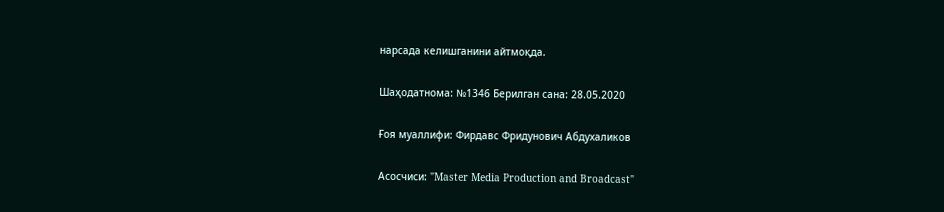нарсада келишганини айтмоқда.

Шаҳодатнома: №1346 Берилган сана: 28.05.2020

Ғоя муаллифи: Фирдавс Фридунович Абдухаликов

Асосчиси: "Master Media Production and Broadcast"